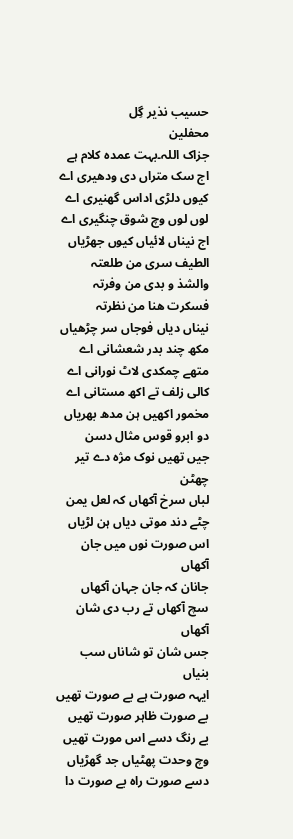حسیب نذیر گِل
محفلین
جزاک اللہ۔بہت عمدہ کلام ہے
اج سک متراں دی ودھیری اے
کیوں دلڑی اداس گھنیری اے
لوں لوں وچ شوق چنگیری اے
اج نیناں لائیاں کیوں جھڑیاں
الطیف سری من طلعتہ
والشذ و بدی من وفرتہ
فسکرت ھنا من نظرتہ
نیناں دیاں فوجاں سر چڑھیاں
مکھ چند بدر شعشانی اے
متھے چمکدی لاٹ نورانی اے
کالی زلف تے اکھ مستانی اے
مخمور اکھیں ہن مدھ بھریاں
دو ابرو قوس مثال دسن
جیں تھیں نوک مژہ دے تیر چھٹن
لباں سرخ آکھاں کہ لعل یمن
چٹے دند موتی دیاں ہن لڑیاں
اس صورت نوں میں جان آکھاں
جانان کہ جان جہان آکھاں
سچ آکھاں تے رب دی شان آکھاں
جس شان تو شاناں سب بنیاں
ایہہ صورت ہے بے صورت تھیں
بے صورت ظاہر صورت تھیں
بے رنگ دسے اس مورت تھیں
وچ وحدت پھٹیاں جد گھڑیاں
دسے صورت راہ بے صورت دا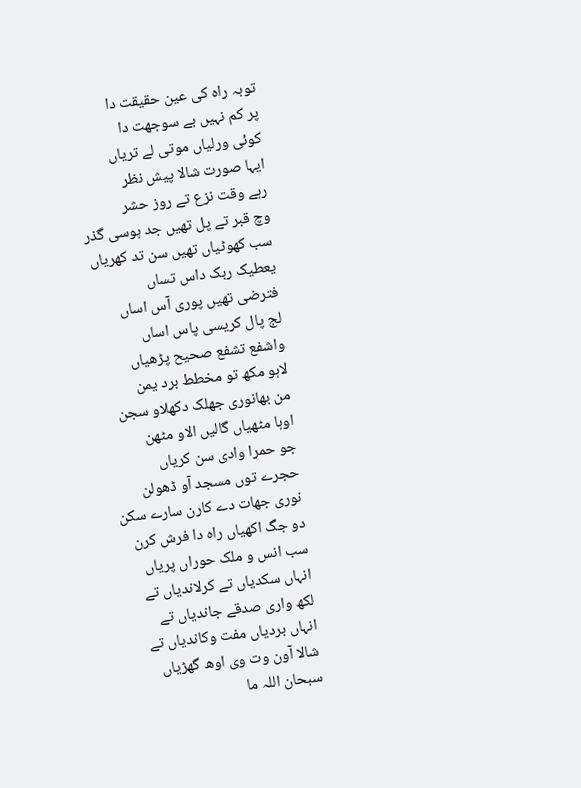توبہ راہ کی عین حقیقت دا
پر کم نہیں بے سوجھت دا
کوئی ورلیاں موتی لے تریاں
ایہا صورت شالا پیش نظر
رہے وقت نزع تے روز حشر
وچ قبر تے پل تھیں جد ہوسی گذر
سب کھوٹیاں تھیں سن تد کھریاں
یعطیک ربک داس تساں
فترضی تھیں پوری آس اساں
لج پال کریسی پاس اساں
واشفع تشفع صحیح پڑھیاں
لاہو مکھ تو مخطط برد یمن
من بھانوری جھلک دکھلاو سجن
اوہا مٹھیاں گالیں الاو مٹھن
جو حمرا وادی سن کریاں
حجرے توں مسجد آو ڈھولن
نوری جھات دے کارن سارے سکن
دو جگ اکھیاں راہ دا فرش کرن
سب انس و ملک حوراں پریاں
انہاں سکدیاں تے کرلاندیاں تے
لکھ واری صدقے جاندیاں تے
انہاں بردیاں مفت وکاندیاں تے
شالا آون وت وی اوھ گھڑیاں
سبحان اللہ ما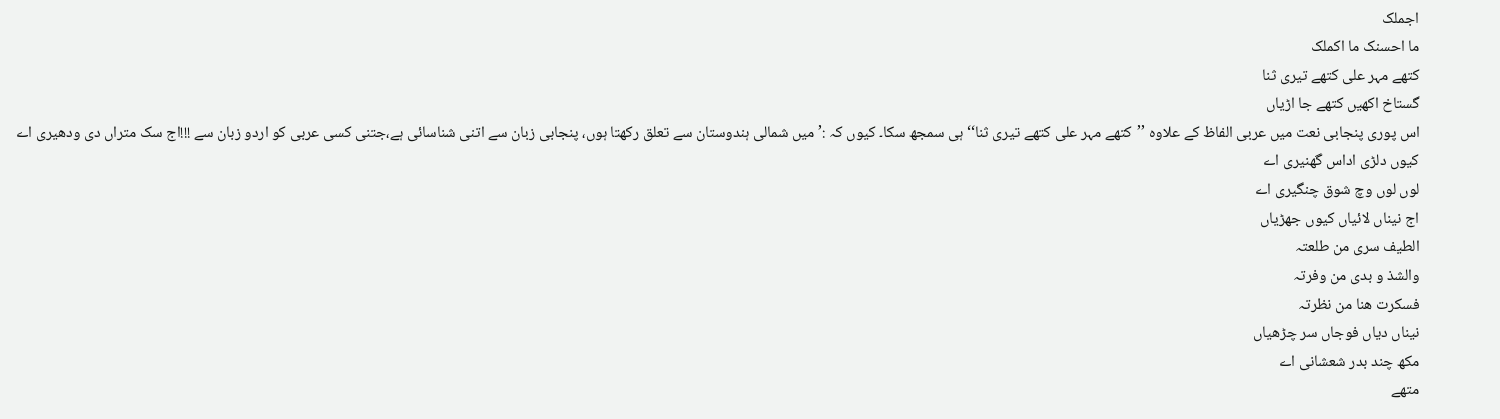اجملک
ما احسنک ما اکملک
کتھے مہر علی کتھے تیری ثنا
گستاخ اکھیں کتھے جا اڑیاں
اس پوری پنجابی نعت میں عربی الفاظ کے علاوہ ’’کتھے مہر علی کتھے تیری ثنا‘‘ ہی سمجھ سکا۔ کیوں کہ :’ میں شمالی ہندوستان سے تعلق رکھتا ہوں، پنجابی زبان سے اتنی شناسائی ہے،جتنی کسی عربی کو اردو زبان سے !!!اج سک متراں دی ودھیری اے
کیوں دلڑی اداس گھنیری اے
لوں لوں وچ شوق چنگیری اے
اج نیناں لائیاں کیوں جھڑیاں
الطیف سری من طلعتہ
والشذ و بدی من وفرتہ
فسکرت ھنا من نظرتہ
نیناں دیاں فوجاں سر چڑھیاں
مکھ چند بدر شعشانی اے
متھے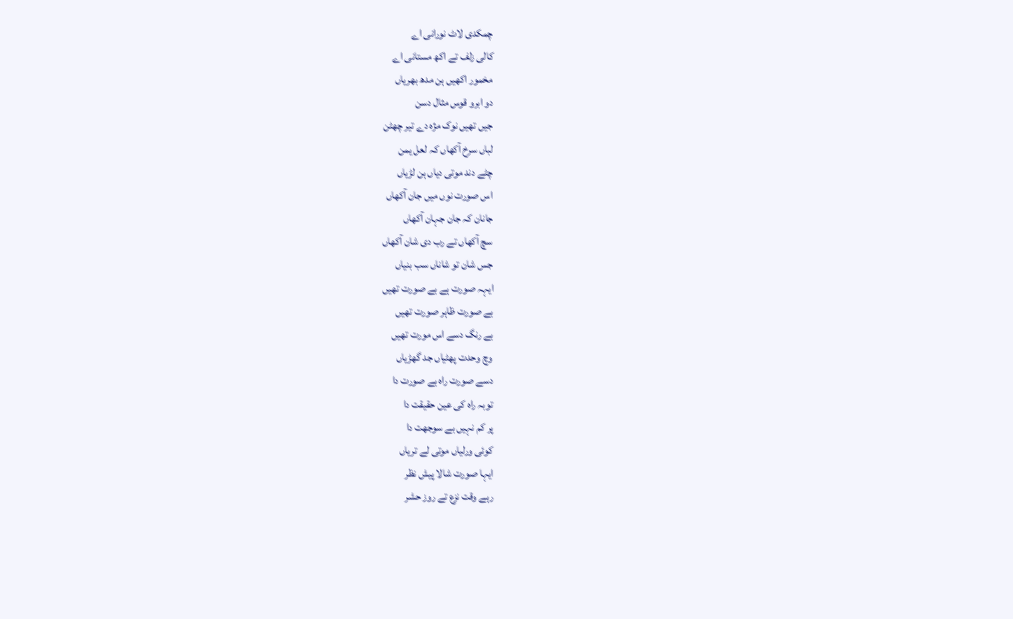چمکدی لاٹ نورانی اے
کالی زلف تے اکھ مستانی اے
مخمور اکھیں ہن مدھ بھریاں
دو ابرو قوس مثال دسن
جیں تھیں نوک مژہ دے تیر چھٹن
لباں سرخ آکھاں کہ لعل یمن
چٹے دند موتی دیاں ہن لڑیاں
اس صورت نوں میں جان آکھاں
جانان کہ جان جہان آکھاں
سچ آکھاں تے رب دی شان آکھاں
جس شان تو شاناں سب بنیاں
ایہہ صورت ہے بے صورت تھیں
بے صورت ظاہر صورت تھیں
بے رنگ دسے اس مورت تھیں
وچ وحدت پھٹیاں جد گھڑیاں
دسے صورت راہ بے صورت دا
توبہ راہ کی عین حقیقت دا
پر کم نہیں بے سوجھت دا
کوئی ورلیاں موتی لے تریاں
ایہا صورت شالا پیش نظر
رہے وقت نزع تے روز حشر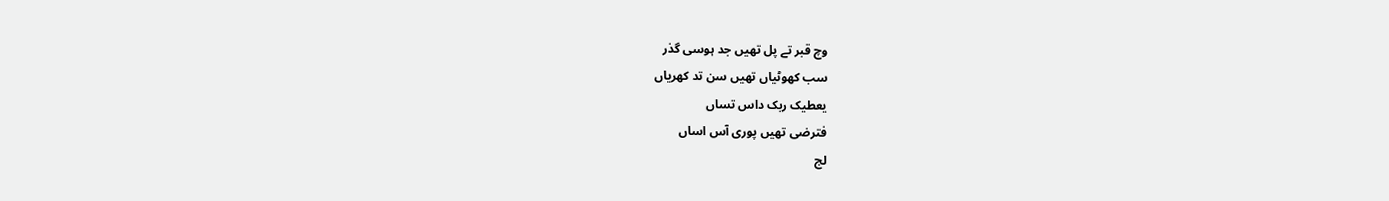وچ قبر تے پل تھیں جد ہوسی گذر
سب کھوٹیاں تھیں سن تد کھریاں
یعطیک ربک داس تساں
فترضی تھیں پوری آس اساں
لج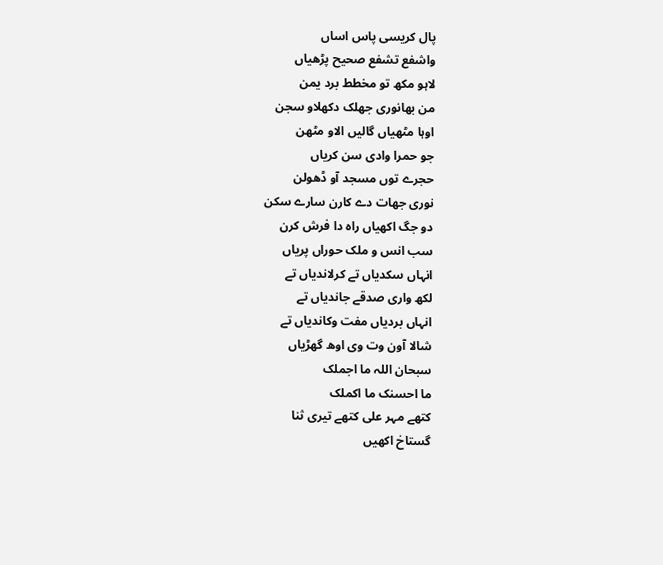پال کریسی پاس اساں
واشفع تشفع صحیح پڑھیاں
لاہو مکھ تو مخطط برد یمن
من بھانوری جھلک دکھلاو سجن
اوہا مٹھیاں گالیں الاو مٹھن
جو حمرا وادی سن کریاں
حجرے توں مسجد آو ڈھولن
نوری جھات دے کارن سارے سکن
دو جگ اکھیاں راہ دا فرش کرن
سب انس و ملک حوراں پریاں
انہاں سکدیاں تے کرلاندیاں تے
لکھ واری صدقے جاندیاں تے
انہاں بردیاں مفت وکاندیاں تے
شالا آون وت وی اوھ گھڑیاں
سبحان اللہ ما اجملک
ما احسنک ما اکملک
کتھے مہر علی کتھے تیری ثنا
گستاخ اکھیں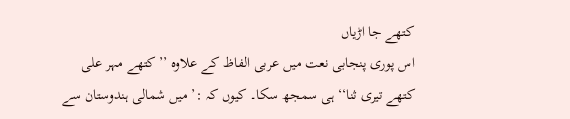کتھے جا اڑیاں
اس پوری پنجابی نعت میں عربی الفاظ کے علاوہ ’’کتھے مہر علی کتھے تیری ثنا‘‘ ہی سمجھ سکا۔ کیوں کہ :’ میں شمالی ہندوستان سے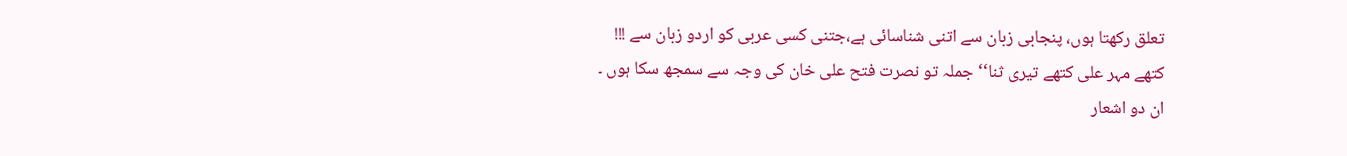تعلق رکھتا ہوں، پنجابی زبان سے اتنی شناسائی ہے،جتنی کسی عربی کو اردو زبان سے !!!
کتھے مہر علی کتھے تیری ثنا‘‘ جملہ تو نصرت فتح علی خان کی وجہ سے سمجھ سکا ہوں ۔
ان دو اشعار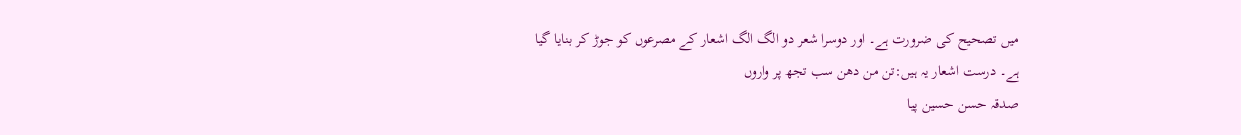میں تصحیح کی ضرورت ہے۔ اور دوسرا شعر دو الگ الگ اشعار کے مصرعوں کو جوڑ کر بنایا گیا ہے۔ درست اشعار یہ ہیں:تن من دھن سب تجھ پر واروں
صدقہ حسن حسین پیا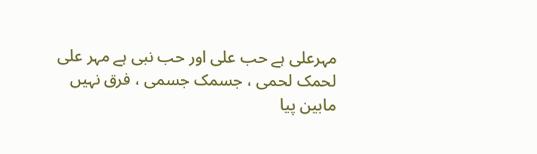مہرعلی ہے حب علی اور حب نبی ہے مہر علی
لحمک لحمی ، جسمک جسمی ، فرق نہیں مابین پیا